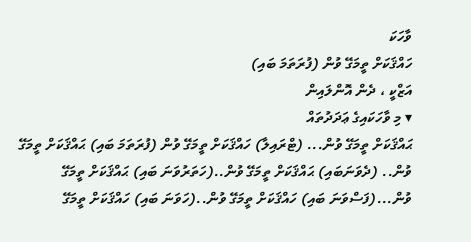ވާހަކަ
ހައްޤަކަށް ތީމަގޭ ވުން (ފުރަތަމަ ބައި)
އަޒްކީ ، ދެން އޮންލައިން
▾ މި ވާހަކައިގެ ޢަދަދުތައް
ޙައްޤަކަށް ތީމަގޭ ވުން... (ޓްރައިލާ) ހައްޤަކަށް ތީމަގޭ ވުން (ފުރަތަމަ ބައި) ޙައްޤަކަށް ތީމަގޭ ވުން.. (ދެވަނަބައި) ޙައްޤަކަށް ތީމަގޭ ވުން..(ހަތަރުވަނަ ބައި) ޙައްޤަކަށް ތީމަގޭ ވުން...(ފަސްވަނަ ބައި) ހައްޤަކަށް ތީމަގޭ ވުން..(ހަވަނަ ބައި) ހައްޤަކަށް ތީމަގޭ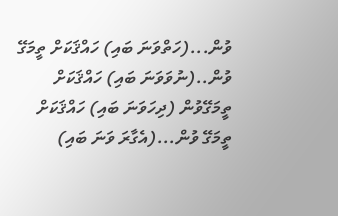ވުން...(ހަތްވަނަ ބައި) ހައްޤަކަށް ތީމަގޭ ވުން..(ނުވަވަނަ ބައި) ހައްޤަކަށް ތީމަގޭވުން (ދިހަވަނަ ބައި) ހައްޤަކަށް ތީމަގޭ ވުން...(އެގާރަ ވަނަ ބައި)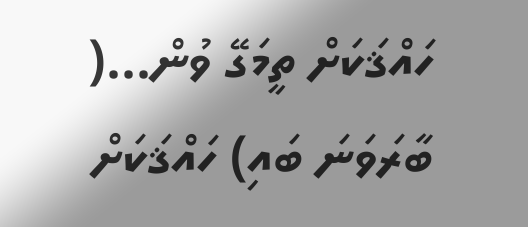ހައްޤަކަށް ތީމަގޭ ވުން...( ބާރަވަނަ ބައި) ހައްޤަކަށް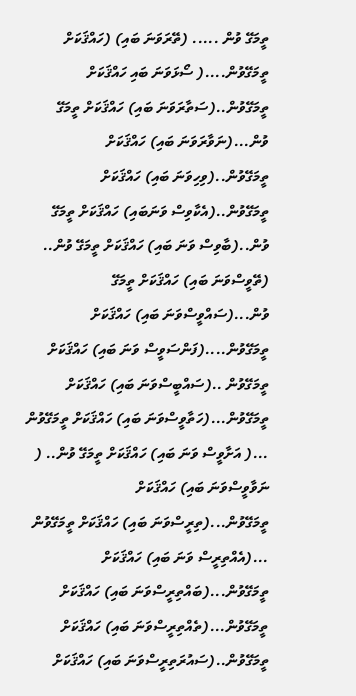ތީމަގޭ ވުން ..... (ތޭރަވަނަ ބައި) (ހައްޤަކަށް ތީމަގޭވުން....( ސޯޅަވަނަ ބައި ހައްޤަކަށް ތީމަގޭވުން..(ސަތާރަވަނަ ބައި) ހައްޤަކަށް ތީމަގޭ ވުން...(ނަވާރަވަނަ ބައި) ހައްޤަކަށް ތީމަގޭވުން..(ވިހިވަނަ ބައި) ހައްޤަކަށް ތީމަގޭވުން..(އެކާވިސް ވަނަބައި) ހައްޤަކަށް ތީމަގޭ ވުން..(ބާވިސް ވަނަ ބައި) ހައްޤަކަށް ތީމަގޭ ވުން.. (ތޭވީސްވަނަ ބައި) ހައްޤަކަށް ތީމަގޭ ވުން...(ސައްވީސްވަނަ ބައި) ހައްޤަކަށް ތީމަގޭވުން....(ފަންސަވީސް ވަނަ ބައި) ހައްޤަކަށް ތީމަގޭވުން ..(ސައްބީސްވަނަ ބައި) ހައްޤަކަށް ތީމަގޭވުން...(ހަތާވީސްވަނަ ބައި) ހައްޤަކަށް ތީމަގޭވުން ...( އަށާވީސް ވަނަ ބައި) ހައްޤަކަށް ތީމަގޭ ވުން.. ( ނަވާވީސްވަނަ ބައި) ހައްޤަކަށް ތީމަގޭވުން...(ތިރީސްވަނަ ބައި) ހައްޤަކަށް ތީމަގޭވުން ...(އެއްތިރީސް ވަނަ ބައި) ހައްޤަކަށް ތީމަގޭވުން...(ބައްތިރީސްވަނަ ބައި) ހައްޤަކަށް ތީމަގޭވުން...(ތެއްތިރީސްވަނަ ބައި) ހައްޤަކަށް ތީމަގޭވުން..(ސައުރަތިރީސްވަނަ ބައި) ހައްޤަކަށް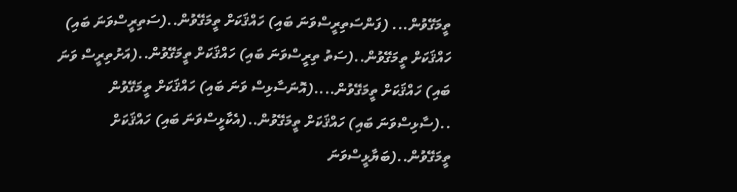ތީމަގޭވުން... (ފަންސަތިރީސްވަނަ ބައި) ހައްޤަކަށް ތީމަގޭވުން..(ސަތިރީސްވަނަ ބައި) ހައްޤަކަށް ތީމަގޭވުން..(ސަތު ތިރީސްވަނަ ބައި) ހައްޤަކަށް ތީމަގޭވުން..(އަށުތިރީސް ވަނަ ބައި) ހައްޤަކަށް ތީމަގޭވުން....(އޮނަސާޅިސް ވަނަ ބައި) ހައްޤަކަށް ތީމަގޭވުން ..(ސާޅިސްވަނަ ބައި) ހައްޤަކަށް ތީމަގޭވުން..(އެކާޅީސްވަނަ ބައި) ހައްޤަކަށް ތީމަގޭވުން..(ބަޔާޅީސްވަނަ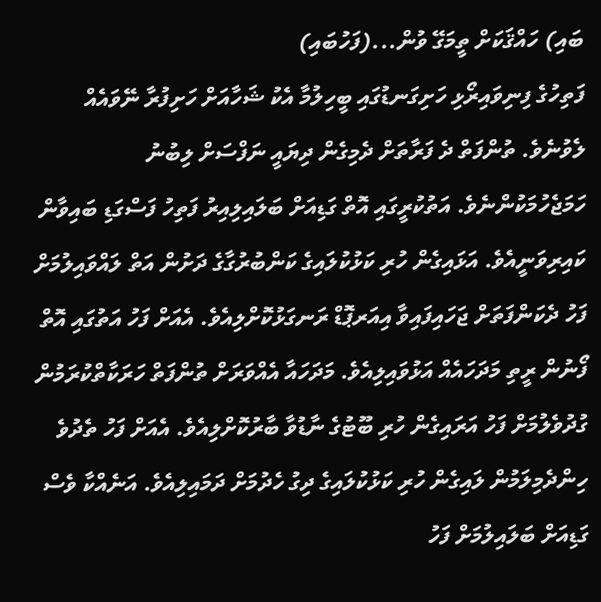ބައި) ހައްޤަކަށް ތީމަގޭ ވުން...(ފަހުބައި)
ފަތިހުގެ ފިނިވައިރޯޅި ހަށިގަނޑުގައި ބީހިލުމާ އެކު ޝަހާއަށް ހަށިފުރާ ނޭވައެއް ލެވުނެވެ. ތުންފަތް ދެ ފަރާތަށް ދެމިގެން ދިޔައީ ނަފްސަށް ލިބުނު ހަމަޖެހުމަކުންނެވެ. އަތުކުރީގައި އޮތް ގަޑިއަށް ބަލައިލިއިރު ފަތިހު ފަސްގަޑި ބައިވާން ކައިރިވަނީއެވެ. އަޅައިގެން ހުރި ކަޅުކުލައިގެ ކަންބުރުގާގެ ދަށުން އަތް ލައްވައިލުމަށް ފަހު ދެކަންފަތަށް ޖަހައިފައިވާ އިއަރޕޮޑް ރަނގަޅުކޮށްލިއެވެ. އެއަށް ފަހު އަތުގައި އޮތް ފޯނުން ރީތި މަދަހައެއް އަޅުވައިލިއެވެ. މަދަހައާ އެއްވަރަށް ތުންފަތް ހަރަކާތްކުރަމުން ގުދުވެލުމަށް ފަހު އަރައިގެން ހުރި ބޫޓުގެ ނާޑުވާ ބާރުކޮށްލިއެވެ. އެއަށް ފަހު ތެދުވެ ހިންދެމިލަމުން ލައިގެން ހުރި ކަޅުކުލައިގެ ދިގު ހެދުމަށް ދަމައިލިއެވެ. އަނެއްކާ ވެސް ގަޑިއަށް ބަލައިލުމަށް ފަހު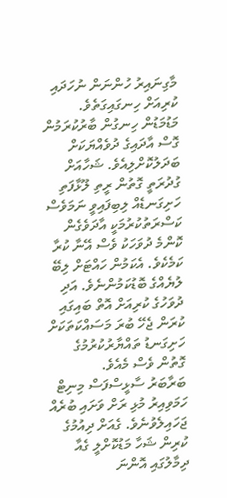މާގިނައިރު ހުންނަން ނުހަދައި ކުރިއަށް ހިނގައިގަތެވެ. މަޑުމަޑުން ހިނގުން ބާރުކުރަމުން ގޮސް އާދައިގެ ދުވެއްޔަކަށް ބަދަލުކޮށްލިއެވެ. ޝަހާއަށް ގުދުރަތީ ގޮތުން ރީތި ލޫޅާފަތި ހަށިގަނޑެއް ލިބިފައިވީ ނަމަވެސް ކަސްރަތުކުރުމަކީ އާދަވެގެން ކޮންމެ ދުވަހަކު ވެސް އޭނާ ކުރާ ކަމެކެވެ. އެކަމުން ހައްޓަށް ލިބޭ ލުޔެއްގެ ބޮޑުކަމުންނެވެ. އަދި ދުވަހުގެ ކުރިއަށް އޮތް ބައިގައި ކުރަން ޖެހޭ ބުރަ މަސައްކަތަކަށް ހަށިގަނޑު ތައްޔާރުކުރުމުގެ ގޮތުން ވެސް މެއެވެ.
ބަރާބަރު ސާޅީސްފަސް މިނިޓް ހަމަވިއިރު މުޅި ރަށް ވަށައި ބުރެއް ޖަހައިލެވުނެވެ. ގެއަށް ދިއުމުގެ ކުރިން ޝަހާ މަޑުކޮށްލީ ގެއާ ދިމާލުގައި އޮންނަ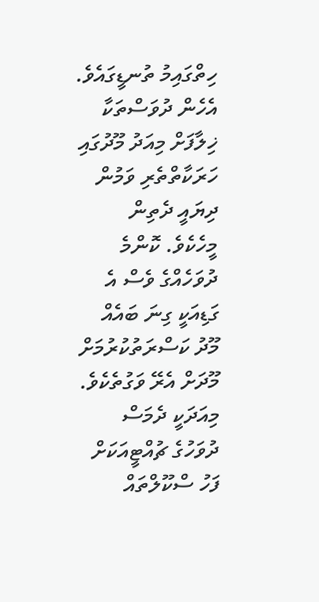ހިތްގައިމު ތުނޑީގައެވެ. އެހެން ދުވަސްތަކާ ޚިލާފަށް މިއަދު މޫދުގައި ހަރަކާތްތެރި ވަމުން ދިޔައީ ދެތިން މީހެކެވެ. ކޮންމެ ދުވަހެއްގެ ވެސް އެ ގަޑިއަކީ ގިނަ ބައެއް މޫދު ކަސްރަތުކުރުމަށް މޫދަށް އެރޭ ވަގުތެކެވެ. މިއަދަކީ ދެމަސް ދުވަހުގެ ޗުއްޓީއަކަށް ފަހު ސްކޫލްތައް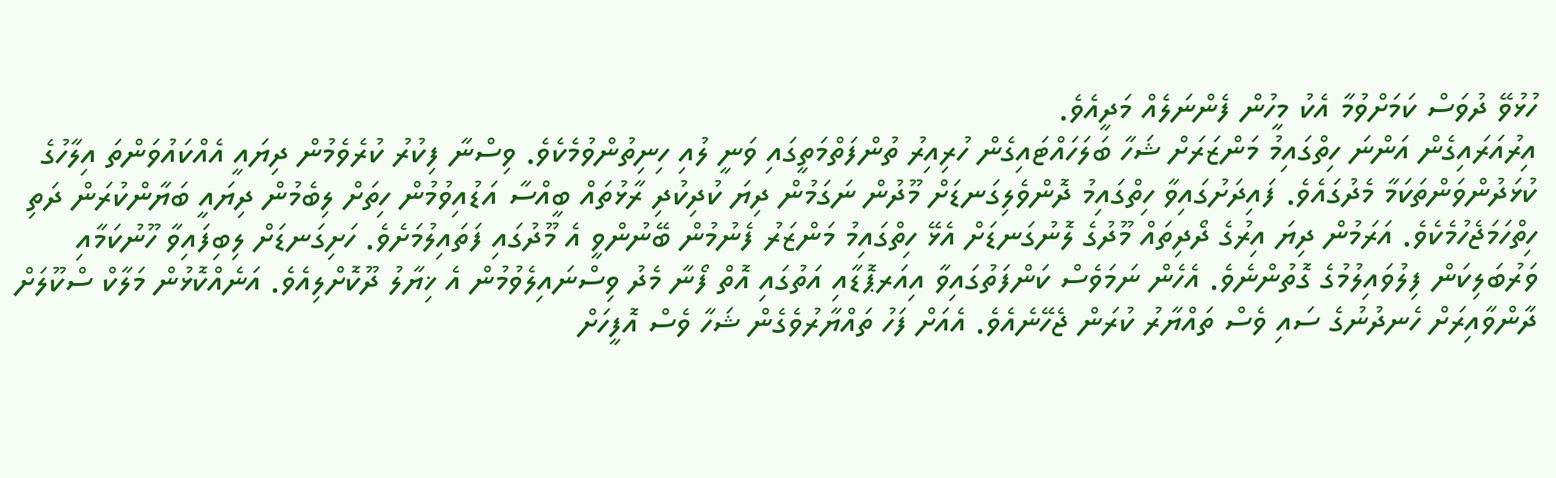ހުޅުވޭ ދުވަސް ކަމަށްވުމާ އެކު މީހުން ފެންނަލެއް މަދީއެވެ.
އިރުއަރައިގެން އަންނަ ހިތްގައިމު މަންޒަރަށް ޝަހާ ބަލަހައްޓައިގެން ހުރިއިރު ތުންފަތްމަތީގައި ވަނީ ލުއި ހިނިތުންވުމެކެވެ. ވިސްނާ ފިކުރު ކުރެވެމުން ދިޔައީ އެއްކައުވަންތަ އިލާހުގެ ކުޅަދުންވަންތަކަމާ މެދުގައެވެ. ފައިދަށުގައިވާ ހިތްގައިމު ދޮންވެލިގަނޑަށް މޫދުން ނަގަމުން ދިޔަ ކުދިކުދި ރާޅުތައް ބީއްސާ އަޑުއިވުމުން ހިތަށް ލިބެމުން ދިޔައީ ބަޔާންކުރަން ދަތި ހިތްހަމަޖެހުމެކެވެ. އަރަމުން ދިޔަ އިރުގެ ދޯދިތައް މޫދުގެ ލޮނުގަނޑަށް އެޅޭ ހިތްގައިމު މަންޒަރު ފެނުމުން ބޭނުންވީ އެ މޫދުގައި ފަތައިލުމަށެވެ. ހަށިގަނޑަށް ލިބިފައިވާ ހޫނުކަމާއި ވަރުބަލިކަން ފިލުވައިލުމުގެ ގޮތުންނެވެ. އެހެން ނަމަވެސް ކަންފަތުގައިވާ އިއަރޕޮޑާއި އަތުގައި އޮތް ފޯނާ މެދު ވިސްނައިލެވުމުން އެ ޚިޔާލު ދޫކޮށްލިއެވެ. އަނެއްކޮޅުން މަލާކް ސްކޫލަށް ދާންވާއިރަށް ހެނދުނުގެ ސައި ވެސް ތައްޔާރު ކުރަން ޖެހޭނެއެވެ. އެއަށް ފަހު ތައްޔާރުވެގެން ޝަހާ ވެސް އޮފީހަށް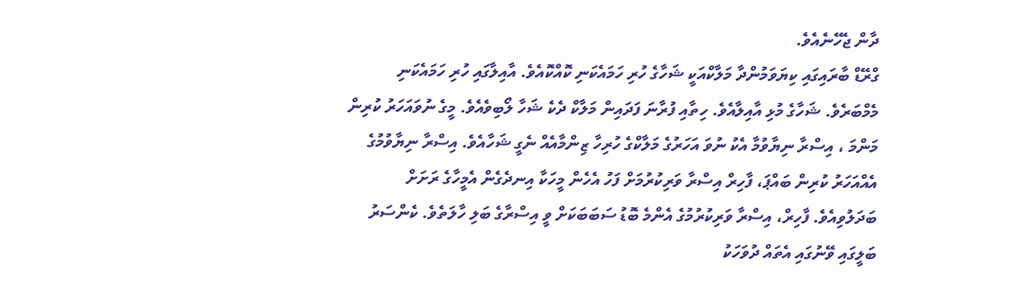ދާން ޖެހޭނެއެވެ.
ގްރޭޑް ބާރައިގައި ކިޔަވަމުންދާ މަލާކްއަކީ ޝަހާގެ ހުރި ހަމައެކަނި ކޮއްކޮއެވެ. އާއިލާގައި ހުރި ހަމައެކަނި މެމްބަރެވެ. ޝަހާގެ މުޅި އާއިލާއެވެ. ހިތާއި ފުރާނަ ފަދައިން މަލާކް ދެކެ ޝަހާ ލޯބިވެއެވެ. މީގެ ނުވައަހަރު ކުރިން މަންމަ ، އިސްރާ ނިޔާވުމާ އެކު ނުވަ އަހަރުގެ މަލާކްގެ ހުރިހާ ޒިންމާއެއް ނެގީ ޝަހާއެވެ. އިސްރާ ނިޔާވުމުގެ އެއްއަހަރު ކުރިން ބައްޕަ، ފާހިރް އިސްރާ ވަރިކުރުމަށް ފަހު އެހެން މީހަކާ އިނދެގެން އެމީހާގެ ރަށަށް ބަދަލުވިއެވެ. ފާހިރް، އިސްރާ ވަރިކުރުމުގެ އެންމެ ބޮޑު ސަބަބަކަށް ވީ އިސްރާގެ ބަލި ހާލަތެވެ. ކެންސަރު ބަލީގައި ވޭނުގައި އެތައް ދުވަހަކު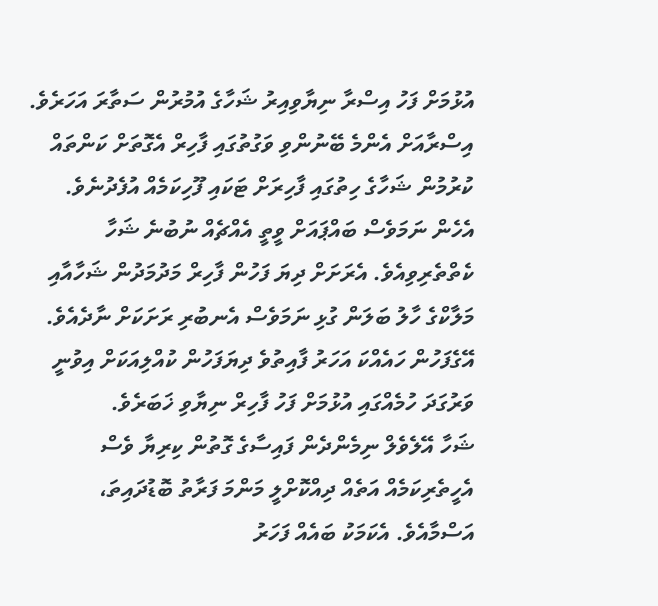އުޅުމަށް ފަހު އިސްރާ ނިޔާވިއިރު ޝަހާގެ އުމުރުން ސަތާރަ އަހަރެވެ. އިސްރާއަށް އެންމެ ބޭނުންވި ވަގުތުގައި ފާހިރް އެގޮތަށް ކަންތައް ކުރުމުން ޝަހާގެ ހިތުގައި ފާހިރަށް ޓަކައި ފޫހިކަމެއް އުފެދުނެވެ. އެހެން ނަމަވެސް ބައްޕައަށް ވީތީ އެއްޗެއް ނުބުނެ ޝަހާ ކެތްތެރިވިއެވެ. އެރަށަށް ދިޔަ ފަހުން ފާހިރް މަދުމަދުން ޝަހާއާއި މަލާކްގެ ހާލު ބަލަން ގުޅި ނަމަވެސް އެނބުރި ރަށަކަށް ނާދެއެވެ. އޭގެފަހުން ހައެއްކަ އަހަރު ފާއިތުވެ ދިޔަފަހުން ކުއްލިއަކަށް އިވުނީ ވަރުގަދަ ހުމެއްގައި އުޅުމަށް ފަހު ފާހިރް ނިޔާވި ޚަބަރެވެ.
ޝަހާ އޭލެވެލް ނިމެންދެން ފައިސާގެ ގޮތުން ކިރިޔާ ވެސް އެހީތެރިކަމެއް އަތެއް ދިއްކޮށްލީ މަންމަ ފަރާތު ބޮޑުދައިތަ، އަސްމާއެވެ. އެކަމަކު ބައެއް ފަހަރު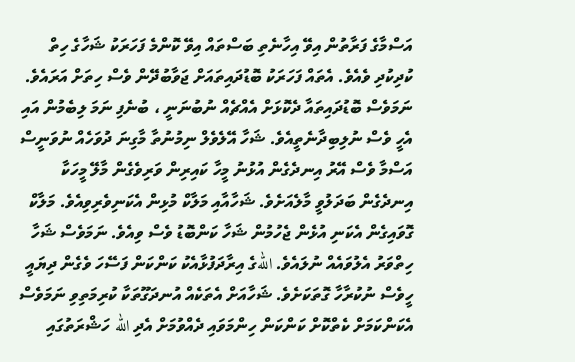އަސްމާގެ ފަރާތުން އިވޭ އިހާނެތި ބަސްތައް އިވޭ ކޮންމެ ފަހަރަކު ޝަހާގެ ހިތް ކުދިކުދި ވެއެވެ. އެތައް ފަހަރަކު ބޮޑުދައިތައަށް ޖަވާބުދޭން ވެސް ހިތަށް އަރައެވެ. ނަމަވެސް ބޮޑުދައިތައާ ދެކޮޅަށް އެއްޗެއް ނުބުނަނީ ، ބުނެފި ނަމަ ލިބެމުން އައި އެހީ ވެސް ނުލިބިދާނެތީއެވެ. ޝަހާ އޭލެވެލް ނިމުނުތާ މާގިނަ ދުވަހެއް ނުވަނީސް އަސްމާ ވެސް އޭރު އިނދެގެން އުޅުނު މީހާ ކައިރިން ވަރިވެގެން މާލޭ މީހަކާ އިނދެގެން ބަދަލުވީ މާލެއަށެވެ. ޝަހާއާއި މަލާކް މުޅިން އެކަނިވެރިވިއެވެ. މަލާކް ގޮވައިގެން އެކަނި އުޅެން ޖެހުމުން ޝަހާ ކަންބޮޑު ވެސް ވިއެވެ. ނަމަވެސް ޝަހާ ހިތްވަރު އެލުވައެއް ނުލައެވެ. اللهގެ އިރާދަފުޅާއެކު ކަންކަން ފަސޭހަ ވެގެން ދިޔައީ ހީވެސް ނުކުރާހާ ގޮތަކަށެވެ. ޝަހާއަށް އެތަކެއް އުނދަގޫތަކާ ކުރިމަތިވި ނަމަވެސް އެކަންކަމަށް ކެތްކޮށް ކަންކަން ހިންމަވައި ދެއްވުމަށް އެދި الله ހަޝްރަތުގައި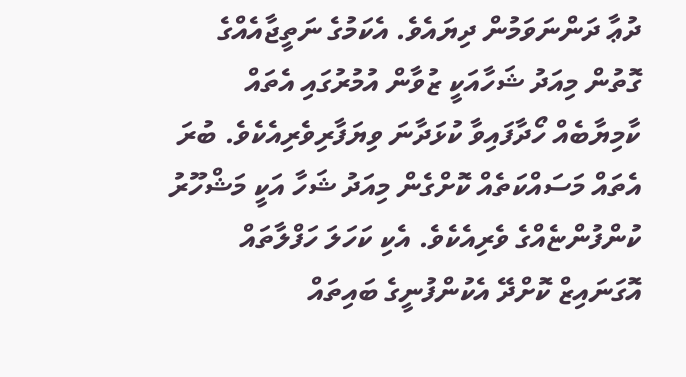ދުޢާ ދަންނަވަމުން ދިޔައެވެ. އެކަމުގެ ނަތީޖާއެއްގެ ގޮތުން މިއަދު ޝަހާއަކީ ޒުވާން އުމުރުގައި އެތައް ކާމިޔާބެއް ހޯދާފައިވާ ކުޅަދާނަ ވިޔަފާރިވެރިއެކެވެ. ބުރަ އެތައް މަސައްކަތެއް ކޮށްގެން މިއަދު ޝަހާ އަކީ މަޝްހޫރު ކުންފުންޏެއްގެ ވެރިއެކެވެ. އެކި ކަހަލަ ހަފްލާތައް އޮގަނައިޒް ކޮށްދޭ އެކުންފުނީގެ ބައިތައް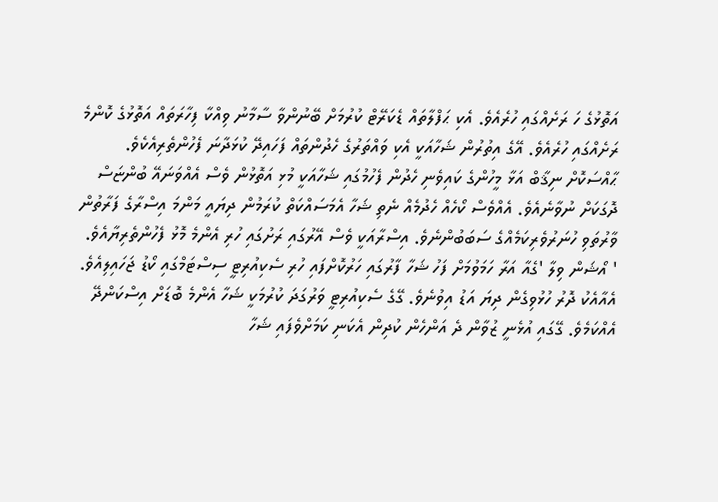އަތޮޅުގެ ހަ ރަށެއްގައި ހުރެއެވެ. އެކި ޙަފްލާތައް ޑެކަރޭޓް ކުރުމަށް ބޭނުންވާ ސާމާނު ވިއްކާ ފިހާރަތައް އަތޮޅުގެ ކޮންމެ ރަށެއްގައި ހުރެއެވެ. އޭގެ އިތުރުން ޝަހާއަކީ އެކި ވައްތަރުގެ ހެދުންތައް ފަހައިދޭ ކުޅަދާނަ ފެހުންތެރިއެކެވެ. ޙާއްސަކޮށް ނިޤާބް އަޅާ މީހުންގެ ކައިވެނި ހެދުން ފެހުމުގައި ޝަހާއަކީ މުޅި އަތޮޅުން ވެސް އެއްވަނައޭ ބުންޏަސް ދޮގަކަށް ނުވާނެއެވެ. އެއްވެސް ކޯހެއް ހެދުމެއް ނެތި ޝަހާ އެމަސައްކަތް ކުރަމުން ދިޔައީ މަންމަ އިސްރާގެ ފަރާތުން ވާރުތަވި ހުނަރުވެރިކަމެއްގެ ސަބަބުންނެވެ. އިސްރާއަކީ ވެސް އޭރުގައި ރަށުގައި ހުރި އެންމެ މޮޅު ފެހުންތެރިޔާއެވެ.
' އޯޝަން ވިލާ 'ގެއާ އަރާ ހަމަވުމަށް ފަހު ޝަހާ ފާރުގައި ހަރުކޮށްފައި ހުރި ސެކިއުރިޓީ ސިސްޓަމްގައި ކޯޑު ޖަހައިލިއެވެ. އެއާއެކު ދޮރު ހުޅުވިގެން ދިޔަ އަޑު އިވުނެވެ. ގޭގެ ސެކިއުރިޓީ ވަރުގަދަ ކުރުމަކީ ޝަހާ އެންމެ ބޮޑަށް އިސްކަންދޭ އެއްކަމެވެ. ގޭގައި އުޅެނީ ޒުވާން ދެ އަންހެން ކުދިން އެކަނި ކަމަށްވެފައި ޝަހާ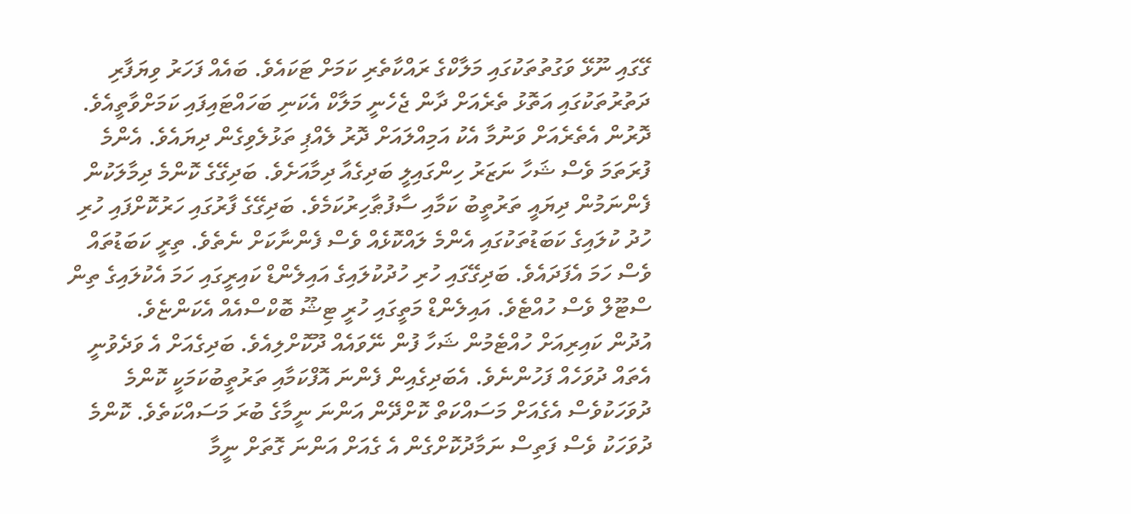ގޭގައި ނޫޅޭ ވަގުތުތަކުގައި މަލާކްގެ ރައްކާތެރި ކަމަށް ޓަކައެވެ. ބައެއް ފަހަރު ވިޔަފާރި ދަތުރުތަކުގައި އަތޮޅު ތެރެއަށް ދާން ޖެހެނީ މަލާކް އެކަނި ބަހައްޓައިފައި ކަމަށްވާތީއެވެ.
ދޮރުން އެތެރެއަށް ވަނުމާ އެކު އަމިއްލައަށް ދޮރު ލެއްޕި ތަޅުލެވިގެން ދިޔައެވެ. އެންމެ ފުރަތަމަ ވެސް ޝަހާ ނަޒަރު ހިންގައިލީ ބަދިގެއާ ދިމާއަށެވެ. ބަދިގޭގެ ކޮންމެ ދިމާލަކުން ފެންނަމުން ދިޔައީ ތަރުތީބު ކަމާއި ސާފުޠާހިރުކަމެވެ. ބަދިގޭގެ ފާރުގައި ހަރުކޮށްފައި ހުރި ހުދު ކުލައިގެ ކަބަޑުތަކުގައި އެންމެ ލައްކޮޅެއް ވެސް ފެންނާކަށް ނެތެވެ. ތިރީ ކަބަޑުތައް ވެސް ހަމަ އެފަދައެވެ. ބަދިގޭގައި ހުރި ހުދުކުލައިގެ އައިލެންޑް ކައިރީގައި ހަމަ އެކުލައިގެ ތިން ސްޓޫލް ވެސް ހުއްޓެވެ. އައިލެންޑް މަތީގައި ހުރީ ޓިޝޫ ބޮކްސްއެއް އެކަންޏެވެ.
އުދުން ކައިރިއަށް ހުއްޓެމުން ޝަހާ ފުން ނޭވައެއް ދޫކޮށްލިއެވެ. ބަދިގެއަށް އެ ވަދެވުނީ އެތައް ދުވަހެއް ފަހުންނެވެ. އެބަދިގެއިން ފެންނަ އޮފްކަމާއި ތަރުތީބުކަމަކީ ކޮންމެ ދުވަހަކުވެސް އެގެއަށް މަސައްކަތް ކޮށްދޭން އަންނަ ނީމާގެ ބުރަ މަސައްކަތެވެ. ކޮންމެ ދުވަހަކު ވެސް ފަތިސް ނަމާދުކޮށްގެން އެ ގެއަށް އަންނަ ގޮތަށް ނީމާ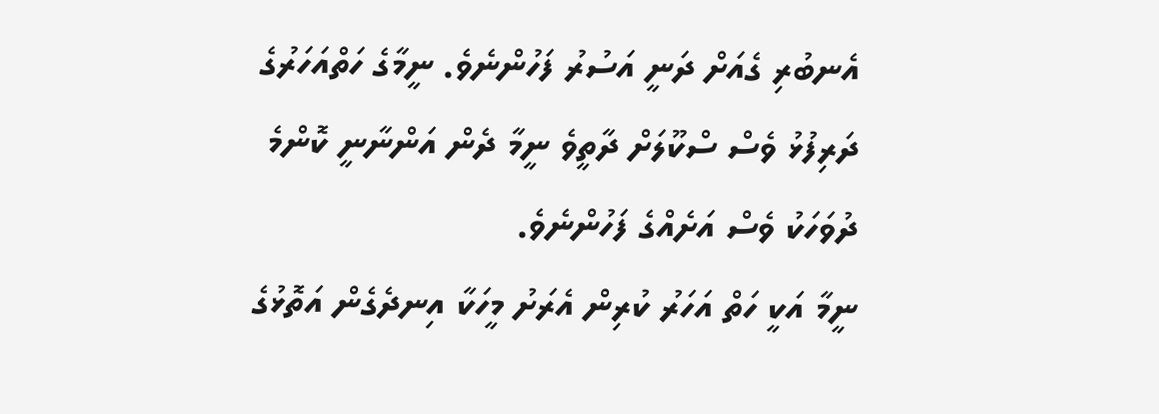އެނބުރި ގެއަށް ދަނީ އަސުރު ފަހުންނެވެ. ނީމާގެ ހަތްއަހަރުގެ ދަރިފުޅު ވެސް ސްކޫލަށް ދާތީވެ ނީމާ ދެން އަންނާނީ ކޮންމެ ދުވަހަކު ވެސް އަށެއްގެ ފަހުންނެވެ.
ނީމާ އަކީ ހަތް އަހަރު ކުރިން އެރަށު މީހަކާ އިނދެގެން އަތޮޅުގެ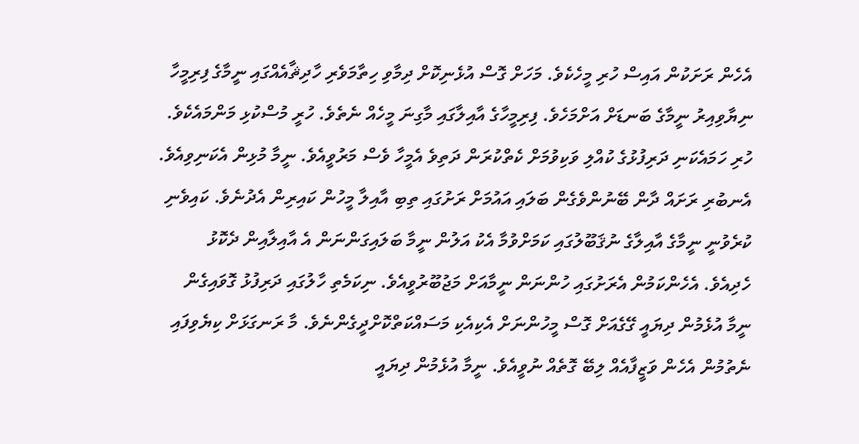އެހެން ރަށަކުން އައިސް ހުރި މީހެކެވެ. މަހަށް ގޮސް އުޅެނިކޮށް ދިމާވި ހިތާމަވެރި ހާދިޘާއެއްގައި ނީމާގެ ފިރިމީހާ ނިޔާވިއިރު ނީމާގެ ބަނޑަށް އަށްމަހެވެ. ފިރިމީހާގެ އާއިލާގައި މާގިނަ މީހެއް ނެތެވެ. ހުރީ މުސްކުޅި މަންމައެކެވެ. ހުރި ހަމައެކަނި ދަރިފުޅުގެ ކުއްލި ވަކިވުމަށް ކެތްކުރަން ދަތިވެ އެމީހާ ވެސް މަރުވީއެވެ. ނީމާ މުޅިން އެކަނިވިއެވެ. އެނބުރި ރަށައް ދާން ބޭނުންވެގެން ބަލައި އައުމަށް ރަށުގައި ތިބި އާއިލާ މީހުން ކައިރިން އެދުނެވެ. ކައިވެނި ކުރެވުނީ ނީމާގެ އާއިލާގެ ނުޤަބޫލުގައި ކަމަށްވުމާ އެކު އަލުން ނީމާ ބަލައިގަންނަން އެ އާއިލާއިން ދެކޮޅު ހެދިއެވެ. އެހެންކަމުން އެރަށުގައި ހުންނަން ނީމާއަށް މަޖުބޫރުވީއެވެ. ނިކަމެތި ހާލުގައި ދަރިފުޅު ގޮވައިގެން ނީމާ އުޅެމުން ދިޔައީ ގޭގެއަށް ގޮސް މީހުންނަށް އެކިއެކި މަސައްކަތްކޮށްދީގެންނެވެ. މާ ރަނގަޅަށް ކިޔެވިފައި ނެތުމުން އެހެން ވަޒީފާއެއް ލިބޭ ގޮތެއް ނުވީއެވެ. ނީމާ އުޅެމުން ދިޔައީ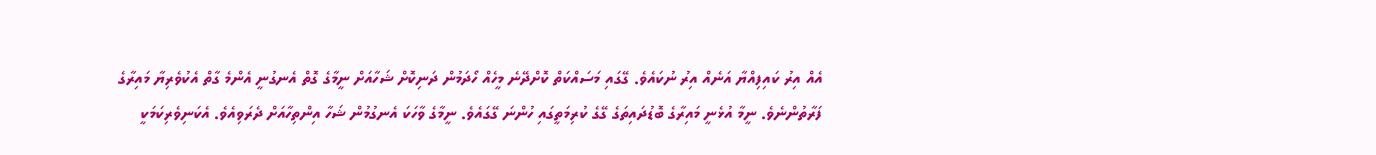އެއް އިރު ކައިފިއްޔާ އަނެއް އިރު ނުކައެވެ. ގޭގައި މަސައްކަތް ކޮށްދޭނެ މީހެއް ހޯދަމުން ދަނިކޮށް ޝަހާއަށް ނީމާގެ ގޮތް އެނގުނީ އެންމެ ގާތް އެކުވެރިޔާ މައިރާގެ ފަރާތުންނެވެ. ނީމާ އުޅެނީ މައިރާގެ ބޮޑުދައިތަގެ ގޭގެ ކުރިމަތީގައި ހުންނަ ގޭގައެވެ. ނީމާގެ ވާހަކަ އެނގުމުން ޝަހާ އިންތިހާއަށް ދެރަވިއެވެ. އެކަނިވެރިކަމަކީ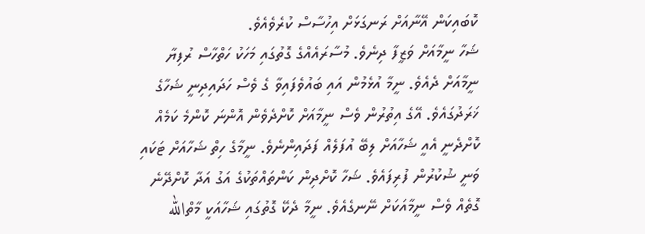ކޮބައިކަން އޭނާއަށް ރަނގަޅަށް އިހުސާސް ކުރެވެއެވެ.
ޝަހާ ނީމާއަށް ވަޒީފާ ދިނެވެ. މުސާރައެއްގެ ގޮތުގައި މަހަކު ހަތްހާސް ރުފިޔާ ނީމާއަށް ދެއެވެ. ނީމާ އުޅެމުން އައި ބައުވެފައިވާ ގެ ވެސް ހަދައިދިނީ ޝަހާގެ ޚަރަދުގައެވެ. އޭގެ އިތުރުން ވެސް ނީމާއަށް ކޮށްދެވެން އޮންނަ ކޮންމެ ކަމެއް ކޮށްދެނީ އެއީ ޝަހާއަށް ލިބޭ އުފަލެއް ފަދައިންނެވެ. ނީމާގެ ހިތް ޝަހާއަށް ޓަކައި ވަނީ ޝުކުރުން ފުރިފައެވެ. ޝަހާ ކޮށްދިން ކަންތައްތަކުގެ އަގު އަދާ ކޮށްދޭނެ ގޮތެއް ވެސް ނީމާއަކަށް ނޭނގެއެވެ. ނީމާ ދެކޭ ގޮތުގައި ޝަހާއަކީ މާތްالله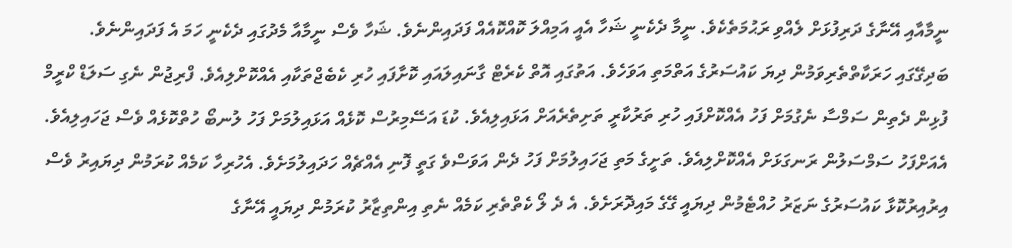ނީމާއާއި އޭނާގެ ދަރިފުޅަށް ލެއްވި ރަޙުމަތެކެވެ. ނީމާ ދެކެނީ ޝަހާ އެއީ އަމިއްލަ ކޮއްކޮއެއް ފަދައިންނެވެ. ޝަހާ ވެސް ނީމާއާ މެދުގައި ދެކެނީ ހަމަ އެ ފަދައިންނެވެ.
ބަދިގޭގައި ހަރަކާތްތެރިވަމުން ދިޔަ ކައުސަރުގެ އަތްމަތި އަވަހެވެ. އަތުގައި އޮތް ކެރެޓް ގާނައިލައައި ކޮށާފައި ހުރި ކެބެޖްތަކާއި އެއްކޮށްލިއެވެ. ފްރިޖުން ނެގި ސަލަޑް ކްރީމް ފުޅިން ދެތިން ސަމްސާ ނެގުމަށް ފަހު އެއްކޮށްފައި ހުރި ތަރުކާރީ ތަށިތެރެއަށް އަޅައިލިއެވެ. ކުޑަ އަސޭމިރުސް ކޮޅެއް އަޅައިލުމަށް ފަހު ލުނބޯ ހުތްކޮޅެއް ވެސް ޖަހައިލިއެވެ. އެއަށްފަހު ސަމްސަލުން ރަނގަޅަށް އެއްކޮށްލިއެވެ. ތަށީގެ މަތި ޖަހައިލުމަށް ފަހު ދެން އަވަސްވެ ގަތީ ފޮނި އެއްޗެއް ހަދައިލުމަށެވެ. އެހުރިހާ ކަމެއް ކުރަމުން ދިޔައިރު ވެސް އިރުއިރުކޮޅާ ކައުސަރުގެ ނަޒަރު ހުއްޓެމުން ދިޔައީ ގޭގެ މައިދޮރަށެވެ. އެ ދެ ލޯ ކެތްތެރި ކަމެއް ނެތި އިންތިޒާރު ކުރަމުން ދިޔައީ އޭނާގެ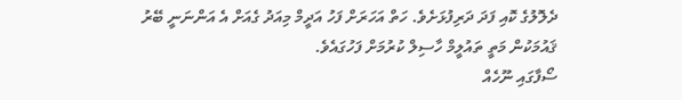ދެލޮލުގެ ކޮއި ފަދަ ދަރިފުޅަށެވެ. ހަތް އަހަރަށް ފަހު އަދީމް މިއަދު ގެއަށް އެ އަންނަނީ ބޭރު ޤައުމަކުން މަތީ ތައުލީމް ހާސިލް ކުރުމަށް ފަހުގައެވެ.
ސޯފާގައި ނޫހެއް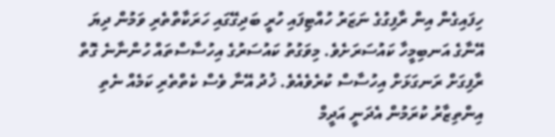ހިފައިގެން އިން ރާފިގުގެ ނަޒަރު ހުއްޓިފައި ހުރީ ބަދިގޭގައި ހަރަކާތްތެރި ވަމުން ދިޔަ އޭނާގެ އަނބިމީހާ ކައުސަރަށެވެ. މިވަގުތު ކައުސަރުގެ އިހުސާސްތައް ހުންނާނެ ގޮތް ރާފިގަށް ރަނގަޅަށް އިހުސާސް ކުރެވެއެވެ. ޚުދު އޭނާ ވެސް ކެތްތެރި ކަމެއް ނެތި އިންތިޒާރު ކުރަމުން އެދަނީ އަދީމް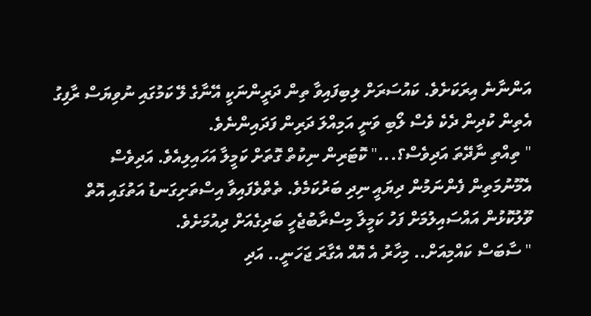އަންނާނެ އިރަކަށެވެ. ކައުސަރަށް ލިބިފައިވާ ތިން ދަރީންނަކީ އޭނާގެ ލޭ ކަމުގައި ނުވިޔަސް ރާފިގު އެތިން ކުދިން ދެކެ ވެސް ލޯބި ވަނީ އަމިއްލަ ދަރިން ފަދައިންނެވެ.
" ތިއްތި ނާދޭތަ އަދިވެސް؟..." ކޮޓަރިން ނިކުތް ގޮތަށް ކަމީލާ އަހައިލިއެވެ. އަދިވެސް އެމޫނުމަތިން ފެންނަމުން ދިޔައީ ނިދި ބަރުކަމެވެ. ތެތްވެފައިވާ އިސްތަށިގަނޑު އަތުގައި އޮތް ވޫލުކޮޅުން އައްސައިލުމަށް ފަހު ކަމީލާ މިސްރާބުޖެހީ ބަދިގެއަށް ދިއުމަށެވެ.
" ސާބަސް ކައްމިއަށް.. މިހާރު އެ އޮއް އެގާރަ ޖަހަނީ.. އަދި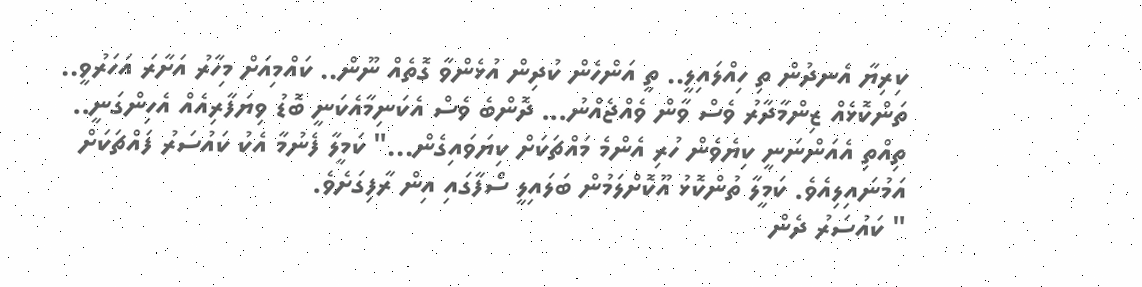ކިރިޔާ އެނދުން ތި ހިއްލައިލީ.. ތީ އަންހެން ކުދިން އުޅެންވާ ގޮތެއް ނޫން.. ކައްމިއަށް މިހާރު އަށާރަ އަހަރުވީ.. ތަންކޮޅެއް ޒިންމާދާރު ވެސް ވާން ވެއްޖެއްނު... ދޮންބެ ވެސް އެކަނިމާއެކަނީ ބޮޑު ވިޔަފާރިއެއް އެހިންގަނީ.. ތިއްތި އެއަންނަނީ ކިޔެވެން ހުރި އެންމެ މައްޗަކަށް ކިޔަވައިގެން..." ކަމީލާ ފެނުމާ އެކު ކައުސަރު ފައްޗަކަށް އަމުނައިލިއެވެ. ކަމީލާ ތުންކޮޅު އޫކޮށްލަމުން ބަލައިލީ ސޯފާގައި އިން ރާފިގަށެވެ.
" ކައުސަރު ދެން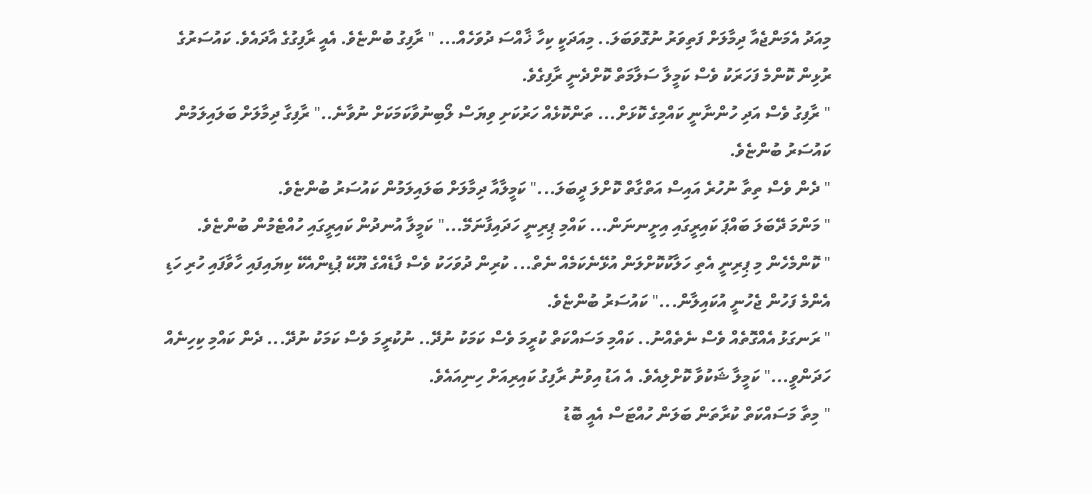މިއަދު އެމަންޖެއާ ދިމާލަށް ފަތިވަރު ނުގޮވަބަލަ.. މިއަދަކީ ކިހާ ޚާއްސަ ދުވަހެއް... " ރާފިގު ބުންޏެވެ. އެއީ ރާފިގުގެ އާދައެވެ. ކައުސަރުގެ ރުޅިން ކޮންމެ ފަހަރަކު ވެސް ކަމީލާ ސަލާމަތް ކޮށްދެނީ ރާފިގެވެ.
" ރާފިގު ވެސް އަދި ހުންނާނީ ކައްމިގެ ކޮޅަށް... ތަންކޮޅެއް ހަރުކަށި ވިޔަސް ލޯބިނުވާކަމަކަށް ނުވާނެ.." ރާފިގާ ދިމާލަށް ބަލައިލަމުން ކައުސަރު ބުންޏެވެ.
" ދެން ވެސް ތިތާ ނުހުރެ އައިސް އަތްގާތް ކޮށްލަ ދީބަލަ..." ކަމީލާއާ ދިމާލަށް ބަލައިލަމުން ކައުސަރު ބުންޏެވެ.
" މަންމަ ދޭބަލަ ބައްޕަ ކައިރީގައި އިށީނނަން... ކައްމި ޕިރިނީ ހަދައިފާނަމޭ..." ކަމީލާ އުނދުން ކައިރީގައި ހުއްޓެމުން ބުންޏެވެ.
" ކޮންމެހެން މި ޕިރިނީ އެތި ހަލާކުކޮށްލަން އުޅޭނެކަމެއް ނެތް... ކުރިން ދުވަހަކު ވެސް ފާޑެއްގެ ޔޫކޭ ޕުޑިންއެކޭ ކިޔައިފައި ހާވާފައި ހުރި ހަޑި އެންމެ ފަހުން ޖެހުނީ އުކައިލާން..." ކައުސަރު ބުންޏެވެ.
" ރަނގަޅު އެއްގޮތެއް ވެސް ނެތެއްނު.. ކައްމި މަސައްކަތް ކުރީމަ ވެސް ކަމަކު ނުދޭ.. ނުކުރީމަ ވެސް ކަމަކު ނުދޭ... ދެން ކައްމި ކިހިނެއް ހަދަންވީ..." ކަމީލާ ޝަކުވާ ކޮށްލިއެވެ. އެ އަޑު އިވުނު ރާފިގު ކައިރިއަށް ހިނިއައެވެ.
" މިތާ މަސައްކަތް ކުރާތަން ބަލަން ހުއްޓަސް އެއީ ބޮޑު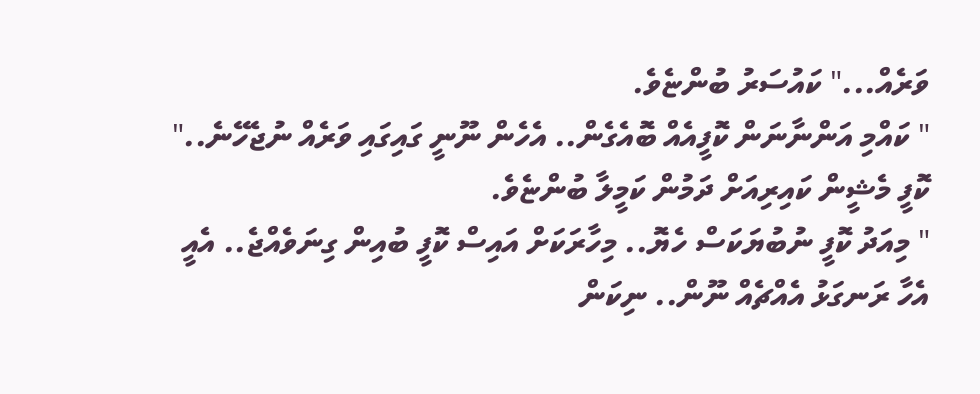ވަރެއް..." ކައުސަރު ބުންޏެވެ.
" ކައްމި އަންނާނަން ކޮފީއެއް ބޮއެގެން.. އެހެން ނޫނީ ގައިގައި ވަރެއް ނުޖެހޭނެ.." ކޮފީ މެޝީން ކައިރިއަށް ދަމުން ކަމީލާ ބުންޏެވެ.
" މިއަދު ކޮފީ ނުބުޔަކަސް ހެޔޮ.. މިހާރަކަށް އައިސް ކޮފީ ބުއިން ގިނަވެއްޖެ.. އެއީ އެހާ ރަނގަޅު އެއްޗެއް ނޫން.. ނިކަން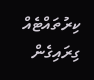ކިރުތައްޓެއް ގިރައިގެން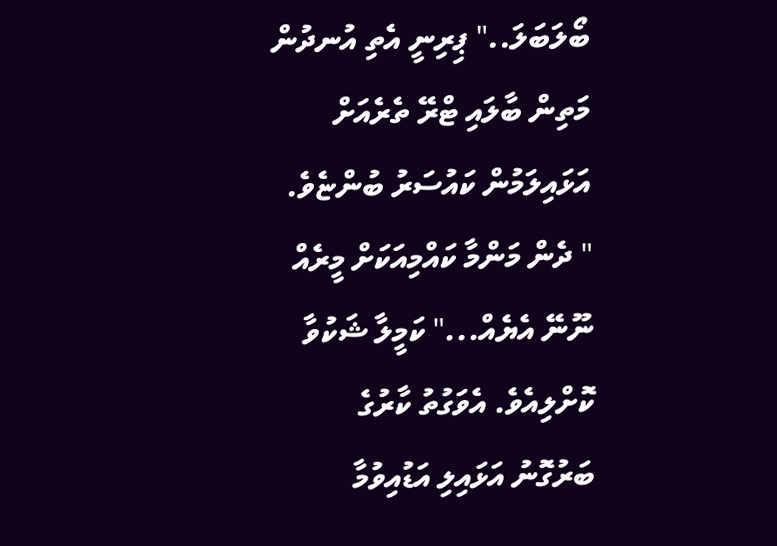ބޯލަބަލަ.." ޕިރިނީ އެތި އުނދުން މަތިން ބާލައި ޓްރޭ ތެރެއަށް އަޅައިލަމުން ކައުސަރު ބުންޏެވެ.
" ދެން މަންމާ ކައްމިއަކަށް މީރެއް ނޫނޭ އެޔެއް..." ކަމީލާ ޝަކުވާ ކޮށްލިއެވެ. އެވަގުތު ކާރުގެ ބަރުގޮނު އަޅައިލި އަޑުއިވުމާ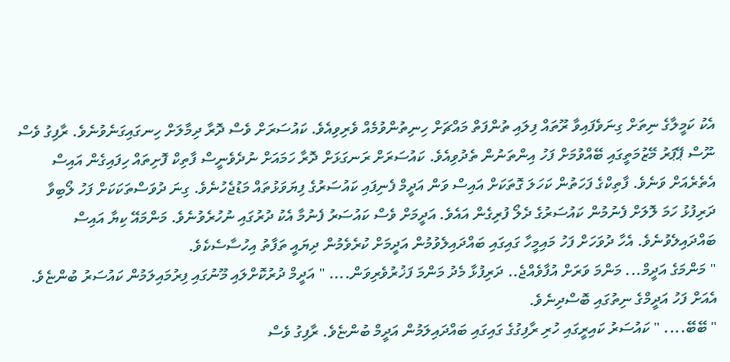އެކު ކަމީލާގެ ނިތަށް ގިނަވެފައިވާ ރޫތައް ފިލައި ތުންފަތް މައްޗަށް ހިނިތުންވުމެއް ވެރިވިއެވެ. ކައުސަރަށް ވެސް ދޮރާ ދިމާލަށް ހިނގައިގަނެވުނެވެ. ރާފިގު ވެސް ނޫސް ޕޭޕަރު މޭޒުމަތީގައި ބޭއްވުމަށް ފަހު އިންތަނުން ތެދުވިއެވެ. ކައުސަރަށް ރަނގަޅަށް ދޮރާ ހަމައަށް ނުދެވެނީސް ފާތިކް ފޮށިތައް ހިފައިގެން އައިސް އެތެރެއަށް ވަނެވެ. ފާތިކްގެ ފަހަތުން ކަހަލަ ގޮތަކަށް އައިސް ވަން އަދީމް ފެނިފައި ކައުސަރުގެ ފިޔަވަޅުތައް މަޑުޖެހުނެވެ. ގިނަ ދުވަސްތަކަކަށް ފަހު ލޯބިވާ ދަރިފުޅު ހަމަ ލޮލަށް ފެނުމުން ކައުސަރުގެ ދެލޯ ފުރިގެން އައެވެ. އަދީމަށް ވެސް ކައުސަރު ފެނުމާ އެކު ދުރުގައި ނުހުރެވުނެވެ. މަންމައޭ ކިޔާ އައިސް ބައްދައިލެވުނެވެ. އެހާ ދުވަހަށް ފަހު މައިމީހާ ގައިގައި ބައްދައިލެވުމުން އަދީމަށް ކުރެވެމުން ދިޔައީ ތަފާތު އިހުސާސެކެވެ.
" މަންމަގެ އަދީމް... މަންމަ ވަރަށް އުފާވެއްޖެ.. ދަރިފުޅާ މެދު މަންމަ ފަޚުރުވެރިވަން.... " އަދީމް ދުރުކޮށްލައި މޫނުގައި ފިރުމައިލަމުން ކައުސަރު ބުންޏެވެ. އެއަށް ފަހު އަދީމްގެ ނިތުގައި ބޮސްދިނެވެ.
" ބޭބޭ.... " ކައުސަރު ކައިރީގައި ހުރި ރާފިގުގެ ގައިގައި ބައްދައިލަމުން އަދީމް ބުންޏެވެ. ރާފިގު ވެސް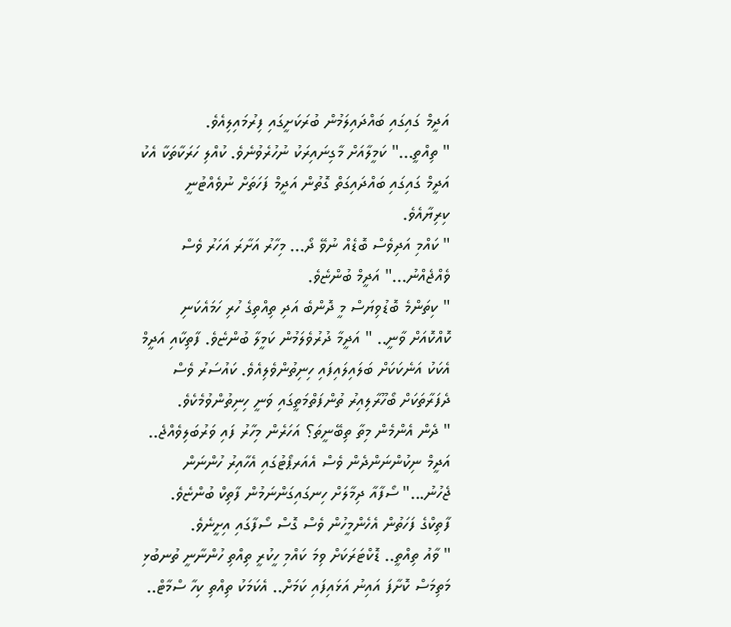އަދީމް ގައިގައި ބައްދައިލަމުން ބުރަކަށީގައި ފިރުމައިލިއެވެ.
" ތިއްތީ..." ކަމީލާއަށް މާގިނައިރަކު ނުހުރެވުނެވެ. ކުއްލި ހަރަކާތަކާ އެކު އަދީމް ގައިގައި ބައްދައިގަތް ގޮތުން އަދީމް ފަހަތަށް ނުވެއްޓުނީ ކިރިޔާއެވެ.
" ކައްމި އަދިވެސް ބޮޑެއް ނުވޭ ދޯ... މިހާރު އަށާރަ އަހަރު ވެސް ވެއްޖެއްނު..." އަދީމް ބުންޏެވެ.
" ކިތަންމެ ބޮޑުވިޔަސް މީ ދޮންބެ އަދި ތިއްތިގެ ހުރި ހަމައެކަނި ކޮއްކޮއަށް ވާނީ.. " އަދީމާ ދުރުވެލަމުން ކަމީލާ ބުންޏެވެ. ފާތިކާއި އަދީމް އެކަކު އަނެކަކަށް ބަލައިލައިފައި ހިނިތުންވެލިއެވެ. ކައުސަރު ވެސް ދެފަރާތަކަށް ބޯހޫރާލިއިރު ތުންފަތްމަތީގައި ވަނީ ހިނިތުންވުމެކެވެ.
" ދެން އެންމެން މިތާ ތިބޭނީތަ؟ އަހަރެން މިހާރު ފައި ވަރުބަލިވެއްޖެ.. އަދީމް ނިކުންނަންދެން ވެސް އެއަރޕޯޓުގައި އެހާއިރު ހުންނަން ޖެހުނު..." ސޯފާއާ ދިމާލަށް ހިނގައިގަންނަމުން ފާތިކް ބުންޏެވެ. ފާތިކްގެ ފަހަތުން އެހެންމީހުން ވެސް ގޮސް ސޯފާގައި އިށީނެވެ.
" ވާއު ތިއްތީ.. ޑޮކްޓަރަކަށް ވިމަ ކައްމި ހީކުރީ ތިއްތި ހުންނާނީ ތުނބުޅި މަތިމަސް ކޮށާފަ އައިނު އަޅައިފައި ކަމަށް.. އެކަމަކު ތިއްތި ކިހާ ސްމާޓް..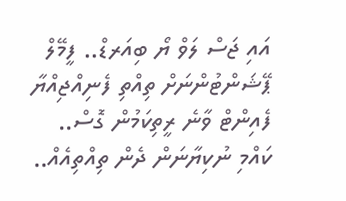އައި ޖަސް ލަވް ޔޯ ބިއަރޑް.. ފީމޭލް ޕޭޝަންޓުންނަށް ތިއްތި ފެނިއްޖިއްޔާ ފެއިންޓް ވާނެ ރީތިކަމުން ގޮސް.. ކައްމި ނުކިޔާނަން ދެން ތިއްތިއެއް..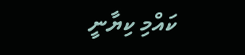ކައްމި ކިޔާނީ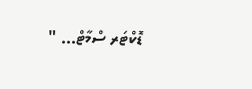ޑޮކްޓަރ ސްމާޓް... "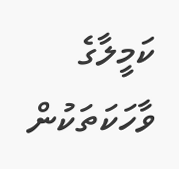ކަމީލާގެ ވާހަކަތަކުން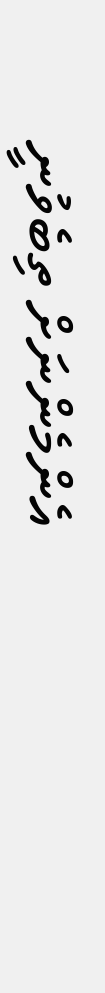އެންމެންނަށް ތިބެވުނީ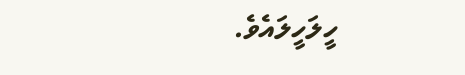ހީލަހީލައެވެ.